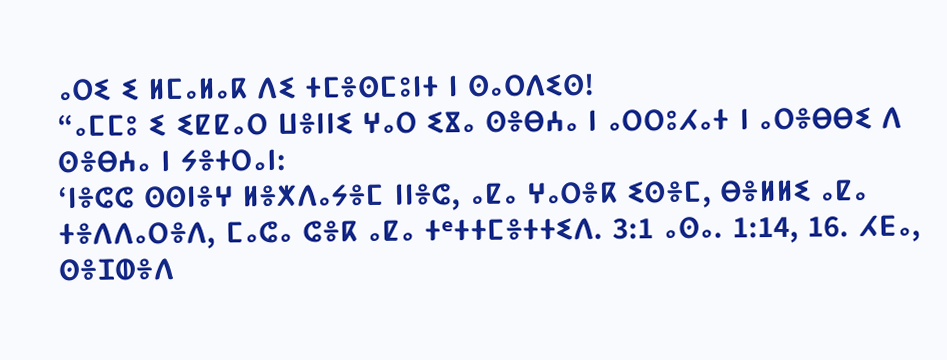ⴰⵔⵉ ⵉ ⵍⵎⴰⵍⴰⴽ ⴷⵉ ⵜⵎⴻⵙⵎⵓⵏⵜ ⵏ ⵙⴰⵔⴷⵉⵙ!
“ⴰⵎⵎⵓ ⵉ ⵉⵇⵇⴰⵔ ⵡⴻⵏⵏⵉ ⵖⴰⵔ ⵉⴵⴰ ⵙⴻⴱⵄⴰ ⵏ ⴰⵔⵔⵓⵃⴰⵜ ⵏ ⴰⵔⴻⴱⴱⵉ ⴷ ⵙⴻⴱⵄⴰ ⵏ ⵢⴻⵜⵔⴰⵏ:
‘ⵏⴻⵛⵛ ⵙⵙⵏⴻⵖ ⵍⴻⵅⴷⴰⵢⴻⵎ ⵏⵏⴻⵛ, ⴰⵇⴰ ⵖⴰⵔⴻⴽ ⵉⵙⴻⵎ, ⴱⴻⵍⵍⵉ ⴰⵇⴰ ⵜⴻⴷⴷⴰⵔⴻⴷ, ⵎⴰⵛⴰ ⵛⴻⴽ ⴰⵇⴰ ⵜᵉⵜⵜⵎⴻⵜⵜⵉⴷ. 3:1 ⴰⵙⴰ. 1:14, 16. ⵃⴹⴰ, ⵙⴻⵊⵀⴻⴷ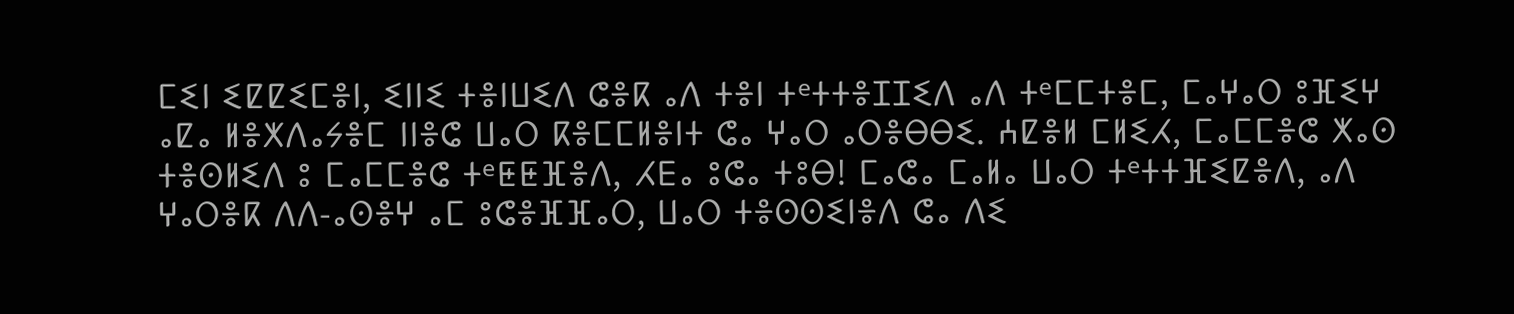ⵎⵉⵏ ⵉⵇⵇⵉⵎⴻⵏ, ⵉⵏⵏⵉ ⵜⴻⵏⵡⵉⴷ ⵛⴻⴽ ⴰⴷ ⵜⴻⵏ ⵜᵉⵜⵜⴻⵊⵊⵉⴷ ⴰⴷ ⵜᵉⵎⵎⵜⴻⵎ, ⵎⴰⵖⴰⵔ ⵓⴼⵉⵖ ⴰⵇⴰ ⵍⴻⵅⴷⴰⵢⴻⵎ ⵏⵏⴻⵛ ⵡⴰⵔ ⴽⴻⵎⵎⵍⴻⵏⵜ ⵛⴰ ⵖⴰⵔ ⴰⵔⴻⴱⴱⵉ. ⵄⵇⴻⵍ ⵎⵍⵉⵃ, ⵎⴰⵎⵎⴻⵛ ⵅⴰⵙ ⵜⴻⵙⵍⵉⴷ ⵓ ⵎⴰⵎⵎⴻⵛ ⵜᵉⵟⵟⴼⴻⴷ, ⵃⴹⴰ ⵓⵛⴰ ⵜⵓⴱ! ⵎⴰⵛⴰ ⵎⴰⵍⴰ ⵡⴰⵔ ⵜᵉⵜⵜⴼⵉⵇⴻⴷ, ⴰⴷ ⵖⴰⵔⴻⴽ ⴷⴷ-ⴰⵙⴻⵖ ⴰⵎ ⵓⵛⴻⴼⴼⴰⵔ, ⵡⴰⵔ ⵜⴻⵙⵙⵉⵏⴻⴷ ⵛⴰ ⴷⵉ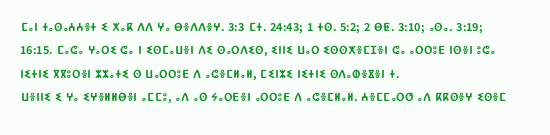ⵎⴰⵏ ⵜⴰⵙⴰⵄⵄⴻⵜ ⵉ ⵅⴰⴽ ⴷⴷ ⵖⴰ ⴱⴻⴷⴷⴻⵖ. 3:3 ⵎⵜ. 24:43; 1 ⵜⵙ. 5:2; 2 ⴱⵟ. 3:10; ⴰⵙⴰ. 3:19; 16:15. ⵎⴰⵛⴰ ⵖⴰⵔⵉ ⵛⴰ ⵏ ⵉⵙⵎⴰⵡⴻⵏ ⴷⵉ ⵙⴰⵔⴷⵉⵙ, ⵉⵏⵏⵉ ⵡⴰⵔ ⵉⵙⵙⵅⴻⵎⵊⴻⵏ ⵛⴰ ⴰⵔⵔⵓⴹ ⵏⵙⴻⵏ ⵓⵛⴰ ⵏⵉⵜⵏⵉ ⴳⴳⵓⵔⴻⵏ ⵣⵣⴰⵜⵉ ⵙ ⵡⴰⵔⵔⵓⴹ ⴷ ⴰⵛⴻⵎⵍⴰⵍ, ⵎⵉⵏⵣⵉ ⵏⵉⵜⵏⵉ ⵙⴷⴰⵀⴻⴵⴻⵏ ⵜ.
ⵡⴻⵏⵏⵉ ⵉ ⵖⴰ ⵉⵖⴻⵍⵍⴱⴻⵏ ⴰⵎⵎⵓ, ⴰⴷ ⴰⵙ ⵢⴰⵔⴹⴻⵏ ⴰⵔⵔⵓⴹ ⴷ ⴰⵛⴻⵎⵍⴰⵍ. ⵄⴻⵎⵎⴰⵔⵚ ⴰⴷ ⴽⴽⵙⴻⵖ ⵉⵙⴻⵎ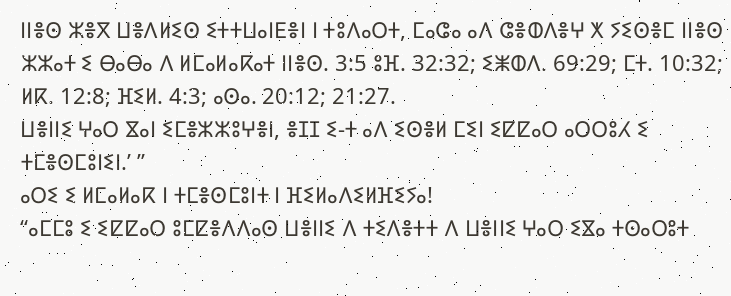ⵏⵏⴻⵙ ⵣⴻⴳ ⵡⴻⴷⵍⵉⵙ ⵉⵜⵜⵡⴰⵏⴹⴻⵏ ⵏ ⵜⵓⴷⴰⵔⵜ, ⵎⴰⵛⴰ ⴰⴷ ⵛⴻⵀⴷⴻⵖ ⵅ ⵢⵉⵙⴻⵎ ⵏⵏⴻⵙ ⵣⵣⴰⵜ ⵉ ⴱⴰⴱⴰ ⴷ ⵍⵎⴰⵍⴰⴽⴰⵜ ⵏⵏⴻⵙ. 3:5 ⵓⴼ. 32:32; ⵉⵥⵀⴷ. 69:29; ⵎⵜ. 10:32; ⵍⴽ. 12:8; ⴼⵉⵍ. 4:3; ⴰⵙⴰ. 20:12; 21:27.
ⵡⴻⵏⵏⵉ ⵖⴰⵔ ⴵⴰⵏ ⵉⵎⴻⵣⵣⵓⵖⴻⵏ, ⴻⵊⵊ ⵉ-ⵜ ⴰⴷ ⵉⵙⴻⵍ ⵎⵉⵏ ⵉⵇⵇⴰⵔ ⴰⵔⵔⵓⵃ ⵉ ⵜⵎⴻⵙⵎⵓⵏⵉⵏ.’ ”
ⴰⵔⵉ ⵉ ⵍⵎⴰⵍⴰⴽ ⵏ ⵜⵎⴻⵙⵎⵓⵏⵜ ⵏ ⴼⵉⵍⴰⴷⵉⵍⴼⵉⵢⴰ!
“ⴰⵎⵎⵓ ⵉ ⵉⵇⵇⴰⵔ ⵓⵎⵇⴻⴷⴷⴰⵙ ⵡⴻⵏⵏⵉ ⴷ ⵜⵉⴷⴻⵜⵜ ⴷ ⵡⴻⵏⵏⵉ ⵖⴰⵔ ⵉⴵⴰ ⵜⵙⴰⵔⵓⵜ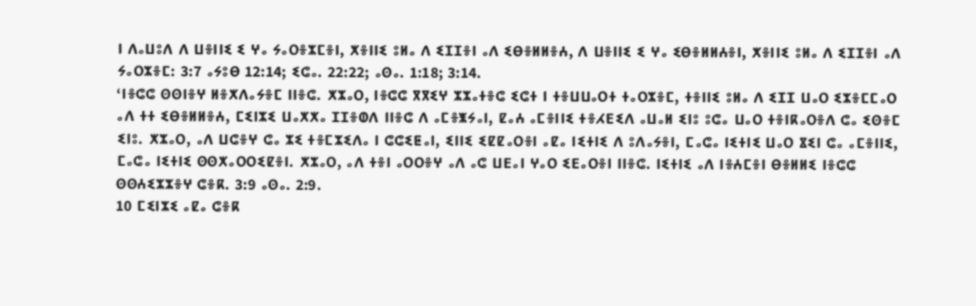ⵏ ⴷⴰⵡⵓⴷ ⴷ ⵡⴻⵏⵏⵉ ⵉ ⵖⴰ ⵢⴰⵔⴻⵣⵎⴻⵏ, ⵅⴻⵏⵏⵉ ⵓⵍⴰ ⴷ ⵉⵊⵊⴻⵏ ⴰⴷ ⵉⴱⴻⵍⵍⴻⵄ, ⴷ ⵡⴻⵏⵏⵉ ⵉ ⵖⴰ ⵉⴱⴻⵍⵍⵄⴻⵏ, ⵅⴻⵏⵏⵉ ⵓⵍⴰ ⴷ ⵉⵊⵊⴻⵏ ⴰⴷ ⵢⴰⵔⵣⴻⵎ: 3:7 ⴰⵢⵓⴱ 12:14; ⵉⵛⴰ. 22:22; ⴰⵙⴰ. 1:18; 3:14.
‘ⵏⴻⵛⵛ ⵙⵙⵏⴻⵖ ⵍⴻⵅⴷⴰⵢⴻⵎ ⵏⵏⴻⵛ. ⵅⵣⴰⵔ, ⵏⴻⵛⵛ ⴳⴳⵉⵖ ⵣⵣⴰⵜⴻⵛ ⵉⵛⵜ ⵏ ⵜⴻⵡⵡⴰⵔⵜ ⵜⴰⵔⵣⴻⵎ, ⵜⴻⵏⵏⵉ ⵓⵍⴰ ⴷ ⵉⵊⵊ ⵡⴰⵔ ⵉⵣⴻⵎⵎⴰⵔ ⴰⴷ ⵜⵜ ⵉⴱⴻⵍⵍⴻⵄ, ⵎⵉⵏⵣⵉ ⵡⴰⵅⵅⴰ ⵊⵊⴻⵀⴷ ⵏⵏⴻⵛ ⴷ ⴰⵎⴻⵥⵢⴰⵏ, ⵇⴰⵄ ⴰⵎⴻⵏⵏⵉ ⵜⴻⵃⴹⵉⴷ ⴰⵡⴰⵍ ⵉⵏⵓ ⵓⵛⴰ ⵡⴰⵔ ⵜⴻⵏⴽⴰⵔⴻⴷ ⵛⴰ ⵉⵙⴻⵎ ⵉⵏⵓ. ⵅⵣⴰⵔ, ⴰⴷ ⵡⵛⴻⵖ ⵛⴰ ⵣⵉ ⵜⴻⵎⵣⵉⴷⴰ ⵏ ⵛⵛⵉⵟⴰⵏ, ⵉⵏⵏⵉ ⵉⵇⵇⴰⵔⴻⵏ ⴰⵇⴰ ⵏⵉⵜⵏⵉ ⴷ ⵓⴷⴰⵢⴻⵏ, ⵎⴰⵛⴰ ⵏⵉⵜⵏⵉ ⵡⴰⵔ ⴵⵉⵏ ⵛⴰ ⴰⵎⴻⵏⵏⵉ, ⵎⴰⵛⴰ ⵏⵉⵜⵏⵉ ⵙⵙⵅⴰⵔⵔⵉⵇⴻⵏ. ⵅⵣⴰⵔ, ⴰⴷ ⵜⴻⵏ ⴰⵔⵔⴻⵖ ⴰⴷ ⴰⵛ ⵡⴹⴰⵏ ⵖⴰⵔ ⵉⴹⴰⵔⴻⵏ ⵏⵏⴻⵛ. ⵏⵉⵜⵏⵉ ⴰⴷ ⵏⴻⵄⵎⴻⵏ ⴱⴻⵍⵍⵉ ⵏⴻⵛⵛ ⵙⵙⵄⵉⵣⵣⴻⵖ ⵛⴻⴽ. 3:9 ⴰⵙⴰ. 2:9.
10 ⵎⵉⵏⵣⵉ ⴰⵇⴰ ⵛⴻⴽ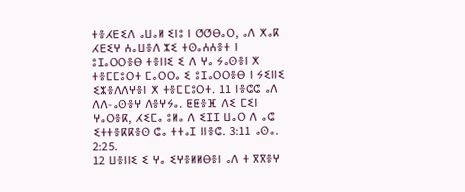ⵜⴻⵃⴹⵉⴷ ⴰⵡⴰⵍ ⵉⵏⵓ ⵏ ⵚⵚⴱⴰⵔ, ⴰⴷ ⵅⴰⴽ ⵃⴹⵉⵖ ⵄⴰⵡⴻⴷ ⵣⵉ ⵜⵙⴰⵄⵄⴻⵜ ⵏ ⵓⵊⴰⵔⵔⴻⴱ ⵜⴻⵏⵏⵉ ⵉ ⴷ ⵖⴰ ⵢⴰⵙⴻⵏ ⵅ ⵜⴻⵎⵎⵓⵔⵜ ⵎⴰⵔⵔⴰ ⵉ ⵓⵊⴰⵔⵔⴻⴱ ⵏ ⵢⵉⵏⵏⵉ ⵉⵣⴻⴷⴷⵖⴻⵏ ⵅ ⵜⴻⵎⵎⵓⵔⵜ. 11 ⵏⴻⵛⵛ ⴰⴷ ⴷⴷ-ⴰⵙⴻⵖ ⴷⴻⵖⵢⴰ. ⵟⵟⴻⴼ ⴷⵉ ⵎⵉⵏ ⵖⴰⵔⴻⴽ, ⵃⵉⵎⴰ ⵓⵍⴰ ⴷ ⵉⵊⵊ ⵡⴰⵔ ⴷ ⴰⵛ ⵉⵜⵜⴻⴽⴽⴻⵙ ⵛⴰ ⵜⵜⴰⵊ ⵏⵏⴻⵛ. 3:11 ⴰⵙⴰ. 2:25.
12 ⵡⴻⵏⵏⵉ ⵉ ⵖⴰ ⵉⵖⴻⵍⵍⴱⴻⵏ ⴰⴷ ⵜ ⴳⴳⴻⵖ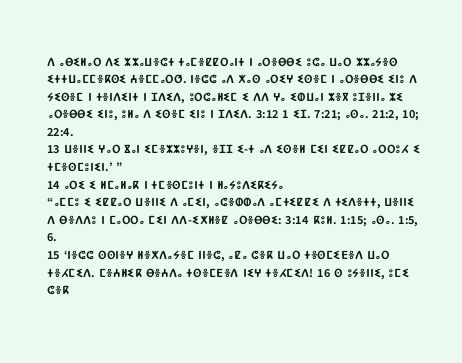ⴷ ⴰⴱⵉⵍⴰⵔ ⴷⵉ ⵣⵣⴰⵡⴻⵛⵜ ⵜⴰⵎⴻⵇⵇⵔⴰⵏⵜ ⵏ ⴰⵔⴻⴱⴱⵉ ⵓⵛⴰ ⵡⴰⵔ ⵣⵣⴰⵢⴻⵙ ⵉⵜⵜⵡⴰⵎⵎⴻⴽⵙⵉ ⵄⴻⵎⵎⴰⵔⵚ. ⵏⴻⵛⵛ ⴰⴷ ⵅⴰⵙ ⴰⵔⵉⵖ ⵉⵙⴻⵎ ⵏ ⴰⵔⴻⴱⴱⵉ ⵉⵏⵓ ⴷ ⵢⵉⵙⴻⵎ ⵏ ⵜⴻⵏⴷⵉⵏⵜ ⵏ ⵊⴷⵉⴷ, ⵓⵔⵛⴰⵍⵉⵎ ⵉ ⴷⴷ ⵖⴰ ⵉⵀⵡⴰⵏ ⵣⴻⴳ ⵓⵊⴻⵏⵏⴰ ⵣⵉ ⴰⵔⴻⴱⴱⵉ ⵉⵏⵓ, ⵓⵍⴰ ⴷ ⵉⵙⴻⵎ ⵉⵏⵓ ⵏ ⵊⴷⵉⴷ. 3:12 1 ⵉⵊ. 7:21; ⴰⵙⴰ. 21:2, 10; 22:4.
13 ⵡⴻⵏⵏⵉ ⵖⴰⵔ ⴵⴰⵏ ⵉⵎⴻⵣⵣⵓⵖⴻⵏ, ⴻⵊⵊ ⵉ-ⵜ ⴰⴷ ⵉⵙⴻⵍ ⵎⵉⵏ ⵉⵇⵇⴰⵔ ⴰⵔⵔⵓⵃ ⵉ ⵜⵎⴻⵙⵎⵓⵏⵉⵏ.’ ”
14 ⴰⵔⵉ ⵉ ⵍⵎⴰⵍⴰⴽ ⵏ ⵜⵎⴻⵙⵎⵓⵏⵜ ⵏ ⵍⴰⵢⵓⴷⵉⴽⵉⵢⴰ
“ⴰⵎⵎⵓ ⵉ ⵉⵇⵇⴰⵔ ⵡⴻⵏⵏⵉ ⴷ ⴰⵎⵉⵏ, ⴰⵛⴻⵀⵀⴰⴷ ⴰⵎⵜⵉⵇⵇⵉ ⴷ ⵜⵉⴷⴻⵜⵜ, ⵡⴻⵏⵏⵉ ⴷ ⴱⴻⴷⴷⵓ ⵏ ⵎⴰⵔⵔⴰ ⵎⵉⵏ ⴷⴷ-ⵉⵅⵍⴻⵇ ⴰⵔⴻⴱⴱⵉ: 3:14 ⴽⵓⵍ. 1:15; ⴰⵙⴰ. 1:5, 6.
15 ‘ⵏⴻⵛⵛ ⵙⵙⵏⴻⵖ ⵍⴻⵅⴷⴰⵢⴻⵎ ⵏⵏⴻⵛ, ⴰⵇⴰ ⵛⴻⴽ ⵡⴰⵔ ⵜⴻⵙⵎⵉⴹⴻⴷ ⵡⴰⵔ ⵜⴻⵃⵎⵉⴷ. ⵎⴻⵄⵍⵉⴽ ⴱⴻⵄⴷⴰ ⵜⵙⴻⵎⴹⴻⴷ ⵏⵉⵖ ⵜⴻⵃⵎⵉⴷ! 16 ⵙ ⵓⵢⴻⵏⵏⵉ, ⵓⵎⵉ ⵛⴻⴽ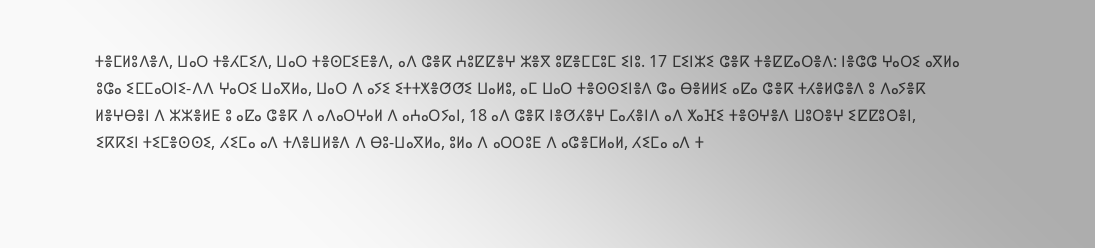ⵜⴻⵎⵍⵓⴷⴻⴷ, ⵡⴰⵔ ⵜⴻⵃⵎⵉⴷ, ⵡⴰⵔ ⵜⴻⵙⵎⵉⴹⴻⴷ, ⴰⴷ ⵛⴻⴽ ⵄⵓⵇⵇⴻⵖ ⵣⴻⴳ ⵓⵇⴻⵎⵎⵓⵎ ⵉⵏⵓ. 17 ⵎⵉⵏⵣⵉ ⵛⴻⴽ ⵜⴻⵇⵇⴰⵔⴻⴷ: ⵏⴻⵛⵛ ⵖⴰⵔⵉ ⴰⴳⵍⴰ ⵓⵛⴰ ⵉⵎⵎⴰⵔⵏⵉ-ⴷⴷ ⵖⴰⵔⵉ ⵡⴰⴳⵍⴰ, ⵡⴰⵔ ⴷ ⴰⵢⵉ ⵉⵜⵜⵅⴻⵚⵚⵉ ⵡⴰⵍⵓ, ⴰⵎ ⵡⴰⵔ ⵜⴻⵙⵙⵉⵏⴻⴷ ⵛⴰ ⴱⴻⵍⵍⵉ ⴰⵇⴰ ⵛⴻⴽ ⵜⵃⴻⵍⵛⴻⴷ ⵓ ⴷⴰⵢⴻⴽ ⵍⴻⵖⴱⴻⵏ ⴷ ⵣⵣⴻⵍⴹ ⵓ ⴰⵇⴰ ⵛⴻⴽ ⴷ ⴰⴷⴰⵔⵖⴰⵍ ⴷ ⴰⵄⴰⵔⵢⴰⵏ, 18 ⴰⴷ ⵛⴻⴽ ⵏⴻⵚⵃⴻⵖ ⵎⴰⵃⴻⵏⴷ ⴰⴷ ⵅⴰⴼⵉ ⵜⴻⵙⵖⴻⴷ ⵡⵓⵔⴻⵖ ⵉⵇⵇⵓⵔⴻⵏ, ⵉⴽⴽⵉⵏ ⵜⵉⵎⴻⵙⵙⵉ, ⵃⵉⵎⴰ ⴰⴷ ⵜⴷⴻⵡⵍⴻⴷ ⴷ ⴱⵓ-ⵡⴰⴳⵍⴰ, ⵓⵍⴰ ⴷ ⴰⵔⵔⵓⴹ ⴷ ⴰⵛⴻⵎⵍⴰⵍ, ⵃⵉⵎⴰ ⴰⴷ ⵜ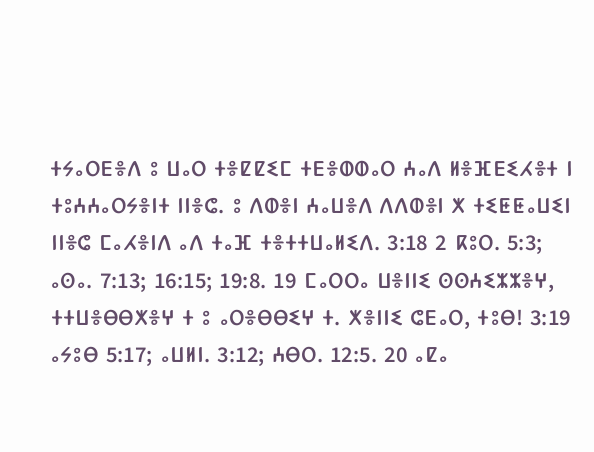ⵜⵢⴰⵔⴹⴻⴷ ⵓ ⵡⴰⵔ ⵜⴻⵇⵇⵉⵎ ⵜⴹⴻⵀⵀⴰⵔ ⵄⴰⴷ ⵍⴻⴼⴹⵉⵃⴻⵜ ⵏ ⵜⵓⵄⵄⴰⵔⵢⴻⵏⵜ ⵏⵏⴻⵛ. ⵓ ⴷⵀⴻⵏ ⵄⴰⵡⴻⴷ ⴷⴷⵀⴻⵏ ⵅ ⵜⵉⵟⵟⴰⵡⵉⵏ ⵏⵏⴻⵛ ⵎⴰⵃⴻⵏⴷ ⴰⴷ ⵜⴰⴼ ⵜⴻⵜⵜⵡⴰⵍⵉⴷ. 3:18 2 ⴽⵓⵔ. 5:3; ⴰⵙⴰ. 7:13; 16:15; 19:8. 19 ⵎⴰⵔⵔⴰ ⵡⴻⵏⵏⵉ ⵙⵙⵄⵉⵣⵣⴻⵖ, ⵜⵜⵡⴻⴱⴱⵅⴻⵖ ⵜ ⵓ ⴰⵔⴻⴱⴱⵉⵖ ⵜ. ⵅⴻⵏⵏⵉ ⵛⴹⴰⵔ, ⵜⵓⴱ! 3:19 ⴰⵢⵓⴱ 5:17; ⴰⵡⵍⵏ. 3:12; ⵄⴱⵔ. 12:5. 20 ⴰⵇⴰ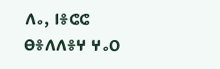ⴷⴰ, ⵏⴻⵛⵛ ⴱⴻⴷⴷⴻⵖ ⵖⴰⵔ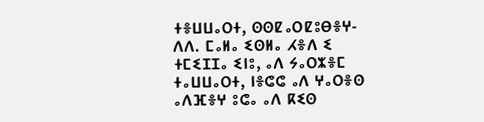ⵜⴻⵡⵡⴰⵔⵜ, ⵙⵙⵇⴰⵔⵇⵓⴱⴻⵖ-ⴷⴷ. ⵎⴰⵍⴰ ⵉⵙⵍⴰ ⵃⴻⴷ ⵉ ⵜⵎⵉⵊⵊⴰ ⵉⵏⵓ, ⴰⴷ ⵢⴰⵔⵣⴻⵎ ⵜⴰⵡⵡⴰⵔⵜ, ⵏⴻⵛⵛ ⴰⴷ ⵖⴰⵔⴻⵙ ⴰⴷⴼⴻⵖ ⵓⵛⴰ ⴰⴷ ⴽⵉⵙ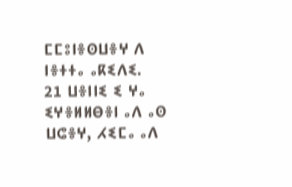ⵎⵎⵓⵏⴻⵙⵡⴻⵖ ⴷ ⵏⴻⵜⵜⴰ ⴰⴽⵉⴷⵉ.
21 ⵡⴻⵏⵏⵉ ⵉ ⵖⴰ ⵉⵖⴻⵍⵍⴱⴻⵏ ⴰⴷ ⴰⵙ ⵡⵛⴻⵖ, ⵃⵉⵎⴰ ⴰⴷ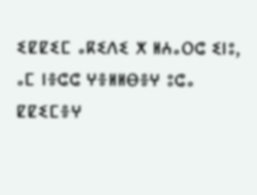ⵉⵇⵇⵉⵎ ⴰⴽⵉⴷⵉ ⵅ ⵍⵄⴰⵔⵛ ⵉⵏⵓ, ⴰⵎ ⵏⴻⵛⵛ ⵖⴻⵍⵍⴱⴻⵖ ⵓⵛⴰ ⵇⵇⵉⵎⴻⵖ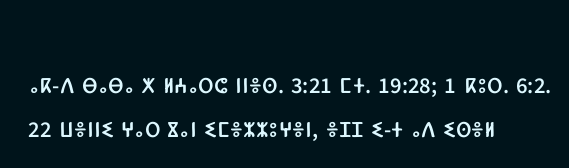ⴰⴽ-ⴷ ⴱⴰⴱⴰ ⵅ ⵍⵄⴰⵔⵛ ⵏⵏⴻⵙ. 3:21 ⵎⵜ. 19:28; 1 ⴽⵓⵔ. 6:2.
22 ⵡⴻⵏⵏⵉ ⵖⴰⵔ ⴵⴰⵏ ⵉⵎⴻⵣⵣⵓⵖⴻⵏ, ⴻⵊⵊ ⵉ-ⵜ ⴰⴷ ⵉⵙⴻⵍ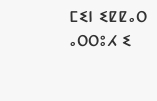ⵎⵉⵏ ⵉⵇⵇⴰⵔ ⴰⵔⵔⵓⵃ ⵉ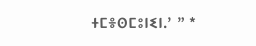ⵜⵎⴻⵙⵎⵓⵏⵉⵏ.’ ” *